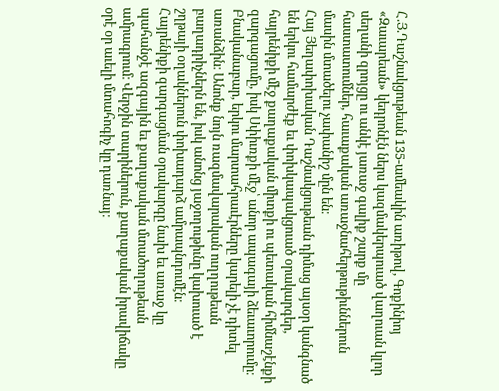Հ.Յ.Դաշնակցութեան 135-ամեակին առիթով, Գոքինիոյ «Զաւարեան» կեդրոնէն ներս կազմակերպուած վաղուան կլոր սեղանի զրոյցը ու անկէ յառաջ գալիք շարք մը հաստատումներ, հաւաքական առաջնահերթութիւններուն մասին մտածելու չափանիշ մըն են։
Հայ Յեղափոխական Դաշնակցութեան դիմաց այսօր կանգնած են երկու համարժէք եւ փոխկապակցուած օրակարգեր, հայրենիքի մէջ քաղաքական միտքի ու պետական հիմնաշէնքի զարգացումը, իսկ Սփիւռքի մէջ՝ անոր ապագայի ձեւաւորումը։
Բնականաբար, երկու մարտահրաւէրները կարելի չէ դիտել առանձին։ Անոնք նոյն ռազմավարական ուղղութեան բաղադրիչներն են, իսկ անոնց յաջողութիւնը կախուած է շղթայի օղակներուն փոխադարձ ամրապնդումէն։
Հայրենիքի զարգացման օրակարգը նախ եւ առաջ կը պահանջէ ազգային եւ քաղաքական մտածողութեան ամրագրում։ Վերջին տարիներուն, քաղաքական իրավիճակը օրէ օր աւելի մտահոգիչ կը դառնայ։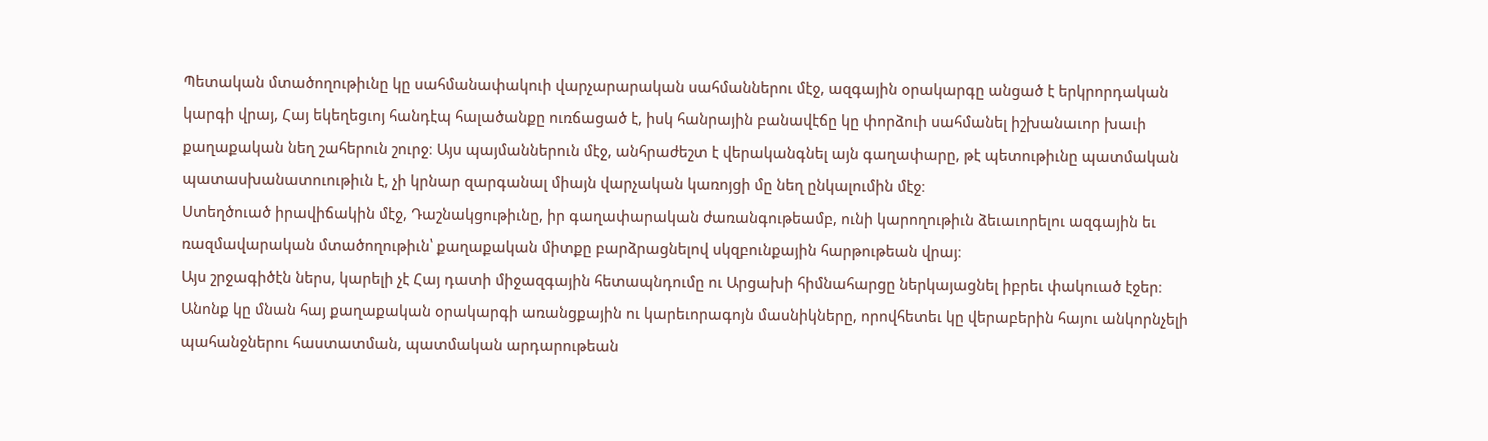Պետական մտածողութիւնը կը սահմանափակուի վարչարարական սահմաններու մէջ, ազգային օրակարգը անցած է երկրորդական կարգի վրայ, Հայ եկեղեցւոյ հանդէպ հալածանքը ուռճացած է, իսկ հանրային բանավէճը կը փորձուի սահմանել իշխանաւոր խաւի քաղաքական նեղ շահերուն շուրջ։ Այս պայմաններուն մէջ, անհրաժեշտ է վերականգնել այն գաղափարը, թէ պետութիւնը պատմական պատասխանատուութիւն է, չի կրնար զարգանալ միայն վարչական կառոյցի մը նեղ ընկալումին մէջ։
Ստեղծուած իրավիճակին մէջ, Դաշնակցութիւնը, իր գաղափարական ժառանգութեամբ, ունի կարողութիւն ձեւաւորելու ազգային եւ ռազմավարական մտածողութիւն՝ քաղաքական միտքը բարձրացնելով սկզբունքային հարթութեան վրայ։
Այս շրջագիծէն ներս, կարելի չէ Հայ դատի միջազգային հետապնդումը ու Արցախի հիմնահարցը ներկայացնել իբրեւ փակուած էջեր։ Անոնք կը մնան հայ քաղաքական օրակարգի առանցքային ու կարեւորագոյն մասնիկները, որովհետեւ կը վերաբերին հայու անկորնչելի պահանջներու հաստատման, պատմական արդարութեան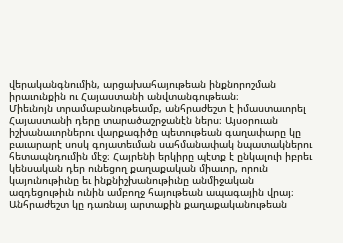վերականգնումին, արցախահայութեան ինքնորոշման իրաւունքին ու Հայաստանի անվտանգութեան։
Միեւնոյն տրամաբանութեամբ, անհրաժեշտ է իմաստաւորել Հայաստանի դերը տարածաշրջանէն ներս։ Այսօրուան իշխանաւորներու վարքագիծը պետութեան գաղափարը կը բաւարարէ սոսկ գոյատեւման սահմանափակ նպատակներու հետապնդումին մէջ։ Հայրենի երկիրը պէտք է ընկալուի իբրեւ կենսական դեր ունեցող քաղաքական միաւոր, որուն կայունութիւնը եւ ինքնիշխանութիւնը անմիջական ազդեցութիւն ունին ամբողջ հայութեան ապագային վրայ։ Անհրաժեշտ կը դառնայ արտաքին քաղաքականութեան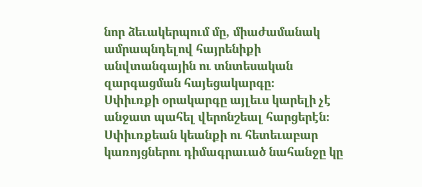նոր ձեւակերպում մը, միաժամանակ ամրապնդելով հայրենիքի անվտանգային ու տնտեսական զարգացման հայեցակարգը։
Սփիւռքի օրակարգը այլեւս կարելի չէ անջատ պահել վերոնշեալ հարցերէն։ Սփիւռքեան կեանքի ու հետեւաբար կառոյցներու դիմագրաւած նահանջը կը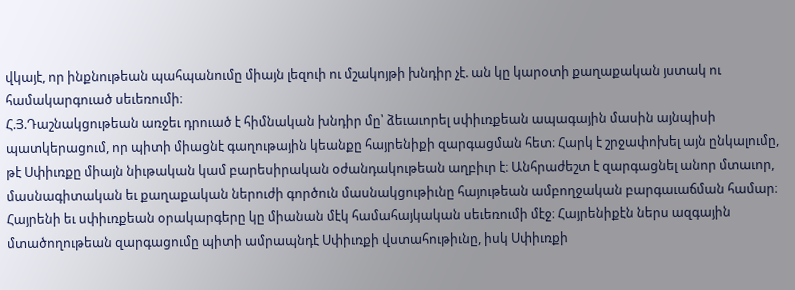վկայէ, որ ինքնութեան պահպանումը միայն լեզուի ու մշակոյթի խնդիր չէ. ան կը կարօտի քաղաքական յստակ ու համակարգուած սեւեռումի։
Հ.Յ.Դաշնակցութեան առջեւ դրուած է հիմնական խնդիր մը՝ ձեւաւորել սփիւռքեան ապագային մասին այնպիսի պատկերացում, որ պիտի միացնէ գաղութային կեանքը հայրենիքի զարգացման հետ։ Հարկ է շրջափոխել այն ընկալումը, թէ Սփիւռքը միայն նիւթական կամ բարեսիրական օժանդակութեան աղբիւր է։ Անհրաժեշտ է զարգացնել անոր մտաւոր, մասնագիտական եւ քաղաքական ներուժի գործուն մասնակցութիւնը հայութեան ամբողջական բարգաւաճման համար։
Հայրենի եւ սփիւռքեան օրակարգերը կը միանան մէկ համահայկական սեւեռումի մէջ։ Հայրենիքէն ներս ազգային մտածողութեան զարգացումը պիտի ամրապնդէ Սփիւռքի վստահութիւնը, իսկ Սփիւռքի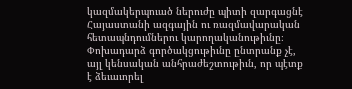կազմակերպուած ներուժը պիտի զարգացնէ Հայաստանի ազգային ու ռազմավարական հետապնդումներու կարողականութիւնը։ Փոխադարձ գործակցութիւնը ընտրանք չէ, այլ կենսական անհրաժեշտութիւն, որ պէտք է ձեւաւորել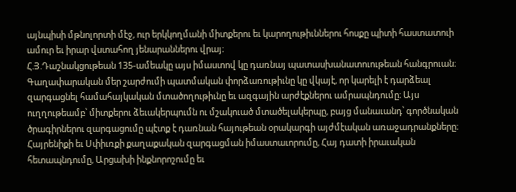այնպիսի մթնոլորտի մէջ, ուր երկկողմանի միտքերու եւ կարողութիւններու հոսքը պիտի հաստատուի ամուր եւ իրար վստահող յենարաններու վրայ։
Հ.Յ.Դաշնակցութեան 135-ամեակը այս իմաստով կը դառնայ պատասխանատուութեան հանգրուան։ Գաղափարական մեր շարժումի պատմական փորձառութիւնը կը վկայէ, որ կարելի է դարձեալ զարգացնել համահայկական մտածողութիւնը եւ ազգային արժէքներու ամրապնդումը։ Այս ուղղութեամբ՝ միտքերու ձեւակերպումն ու մշակուած մտածելակերպը, բայց մանաւանդ՝ գործնական ծրագիրներու զարգացումը պէտք է դառնան հայութեան օրակարգի այժմէական առաջադրանքները։
Հայրենիքի եւ Սփիւռքի քաղաքական զարգացման իմաստաւորումը, Հայ դատի իրաւական հետապնդումը, Արցախի ինքնորոշումը եւ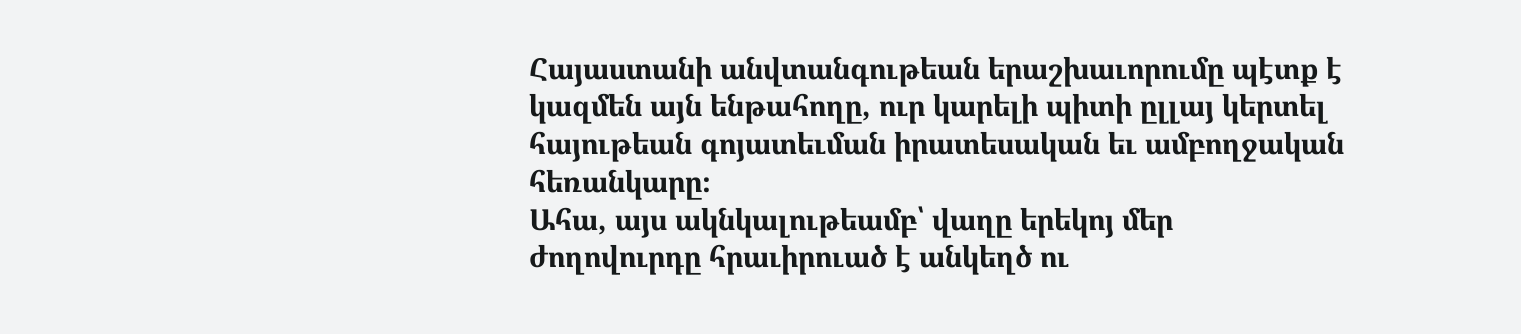Հայաստանի անվտանգութեան երաշխաւորումը պէտք է կազմեն այն ենթահողը, ուր կարելի պիտի ըլլայ կերտել հայութեան գոյատեւման իրատեսական եւ ամբողջական հեռանկարը։
Ահա, այս ակնկալութեամբ՝ վաղը երեկոյ մեր ժողովուրդը հրաւիրուած է անկեղծ ու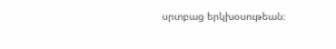սրտբաց երկխօսութեան։